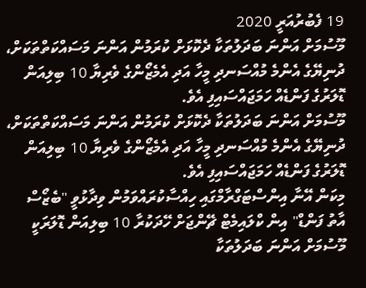19 ފެބުރުއަރީ 2020
މޫސުމަށް އަންނަ ބަދަލުތަކާ ދެކޮޅަށް ކުރަމުން އަންނަ މަސައްކަތްތަކަށް، ދުނިޔޭގެ އެންމެ މުއްސަނދި މީހާ އަދި އެމެޒޯންގެ ވެރިޔާ 10 ބިލިއަން ޑޮލަރުގެ ފަންޑެއް ހަމަޖައްސައިފި އެވެ.
މޫސުމަށް އަންނަ ބަދަލުތަކާ ދެކޮޅަށް ކުރަމުން އަންނަ މަސައްކަތްތަކަށް، ދުނިޔޭގެ އެންމެ މުއްސަނދި މީހާ އަދި އެމެޒޯންގެ ވެރިޔާ 10 ބިލިއަން ޑޮލަރުގެ ފަންޑެއް ހަމަޖައްސައިފި އެވެ.
މިކަން އޭނާ އިންސްޓަގްރާމްގައި ހިއްސާކުރައްވަމުން ވިދާޅުވީ "ބެޒޯސް އާތު ފަންޑް" އިން ކްލައިމެޓް ޗޭންޖަށް ހޭދަކުރާ 10 ބިލިއަން ޑޮލަރަކީ މޫސުމަށް އަންނަ ބަދަލުތަކާ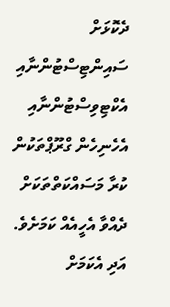ދެކޮޅަށް ސައިންޓިސްޓުންނާއި އެކްޓިވިސްޓުންނާއި އެހެނިހެން ގްރޫޕްތަކުން ކުރާ މަސައްކަތްތަކަށް ދެއްވާ އެހީއެއް ކަމަށެވެ. އަދި އެކަމަށް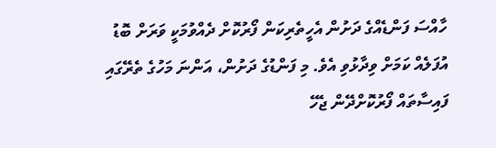ހާއްސަ ފަންޑެއްގެ ދަށުން އެހީތެރިކަން ފޯރުކޮށް ދެއްވުމަކީ ވަރަށް ބޮޑު އުފަލެއް ކަމަށް ވިދާޅުވި އެވެ. މި ފަންޑުގެ ދަށުން، އަންނަ މަހުގެ ތެރޭގައި ފައިސާތައް ފޯރުކޮށްދޭން ޖެހޭ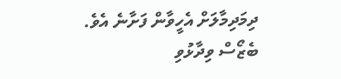ދިމަދިމާލަށް އެހީވާން ފަށާނެ އެވެ.
ބެޒޯސް ވިދާޅުވި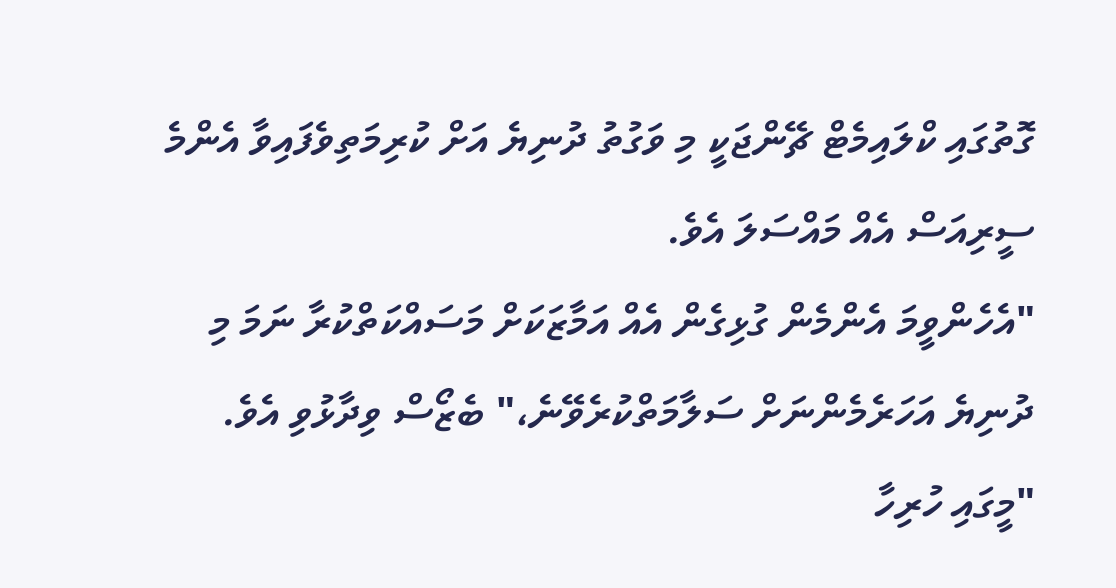ގޮތުގައި ކްލައިމެޓް ޗޭންޖަކީ މި ވަގުތު ދުނިޔެ އަށް ކުރިމަތިވެފައިވާ އެންމެ ސީރިއަސް އެއް މައްސަލަ އެވެ.
"އެހެންވީމަ އެންމެން ގުޅިގެން އެއް އަމާޒަކަށް މަސައްކަތްކުރާ ނަމަ މި ދުނިޔެ އަހަރެމެންނަށް ސަލާމަތްކުރެވޭނެ،" ބެޒޯސް ވިދާޅުވި އެވެ. "މީގައި ހުރިހާ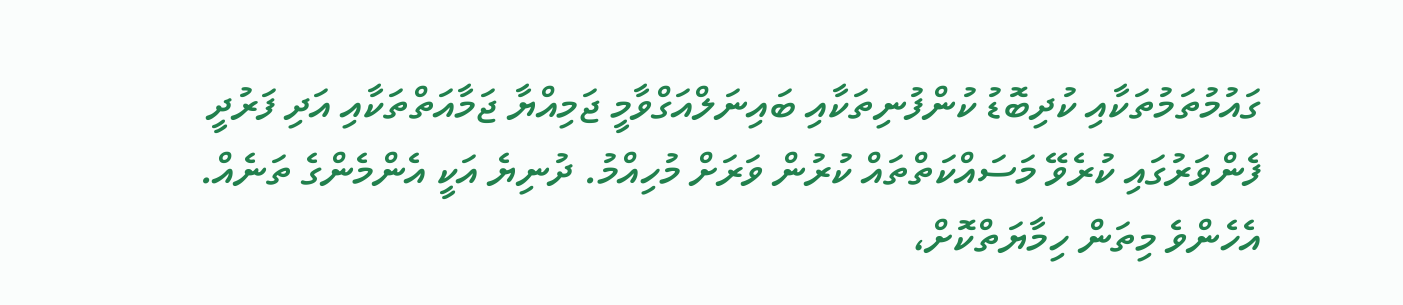ގައުމުތަމުތަކާއި ކުދިބޮޑު ކުންފުނިތަކާއި ބައިނަލްއަގްވާމީ ޖަމިއްޔާ ޖަމާއަތްތަކާއި އަދި ފަރުދީ ފެންވަރުގައި ކުރެވޭ މަސައްކަތްތައް ކުރުން ވަރަށް މުހިއްމު. ދުނިޔެ އަކީ އެންމެންގެ ތަނެއް. އެހެންވެ މިތަން ހިމާޔަތްކޮށް،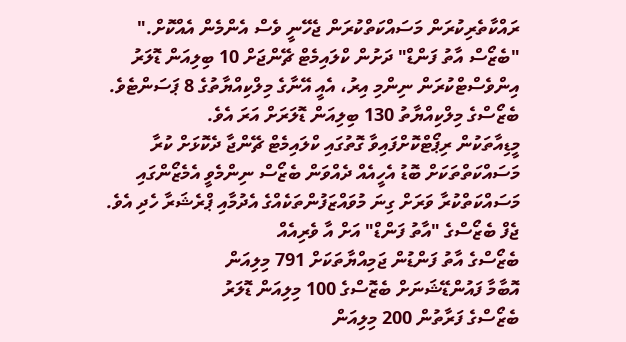ރައްކާތެރިކުރަން މަސައްކަތްކުރަން ޖެހޭނީ ވެސް އެންމެން އެއްކޮށް."
"ބެޒޯސް އާތު ފަންޑް" ދަށުން ކްލައިމެޓް ޗޭންޖަށް 10 ބިލިއަން ޑޮލަރު އިންވެސްޓްކުރަން ނިންމި އިރު، އެއީ އޭނާގެ މިލްކިއްޔާތުގެ 8 ޕަސަންޓެވެ. ބެޒޯސްގެ މިލްކިއްޔާތު 130 ބިލިއަން ޑޮލަރަށް އަރަ އެވެ.
މީޑިއާތަކުން ރިޕޯޓްކޮށްފައިވާ ގޮތުގައި ކްލައިމެޓް ޗޭންޖާ ދެކޮޅަށް ކުރާ މަސައްކަތްތަކަށް ބޮޑު އެހީއެއް ދެއްވަން ބެޒޯސް ނިންމެވީ އެމެޒޯންގައި މަސައްކަތްކުރާ ވަރަށް ގިނަ މުވައްޒަފުންތަކެއްގެ އެދުމާއި ޕްރެޝަރާ ހެދި އެވެ.
ޖެފް ބެޒޯސްގެ "އާތު ފަންޑް" އަށް އާ ވެރިއެއް
ބެޒޯސްގެ އާތު ފަންޑުން ޖަމިއްޔާތަކަށް 791 މިލިއަން
އޮބާމާ ފައުންޑޭޝަނަށް ބެޒޮސްގެ 100 މިލިއަން ޑޮލަރު
ބެޒޯސްގެ ފަރާތުން 200 މިލިއަން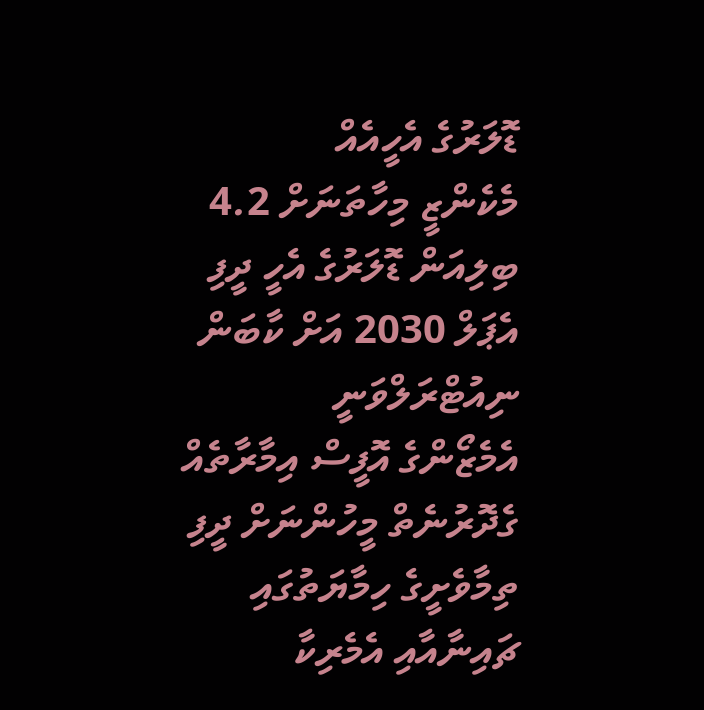ޑޮލަރުގެ އެހީއެއް
މެކެންޒީ މިހާތަނަށް 4.2 ބިލިއަން ޑޮލަރުގެ އެހީ ދީފި
އެޕަލް 2030 އަށް ކާބަން ނިއުޓްރަލްވަނީ
އެމެޒޯންގެ އޮފީސް އިމާރާތެއް ގެދޮރުނެތް މީހުންނަށް ދީފި
ތިމާވެށީގެ ހިމާޔަތުގައި ޗައިނާއާއި އެމެރިކާ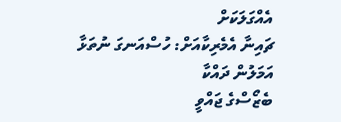އެއްގަލަކަށް
ޗައިނާ އެމެރިކާއަށް: ހުސްއަނގަ ނުތަޅާ އަމަލުން ދައްކާ
ބެޒޯސްގެ ޖައްވީ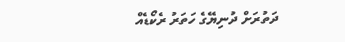ދަތުރަށް ދުނިޔޭގެ ހަތަރު ރެކޯޑެއް